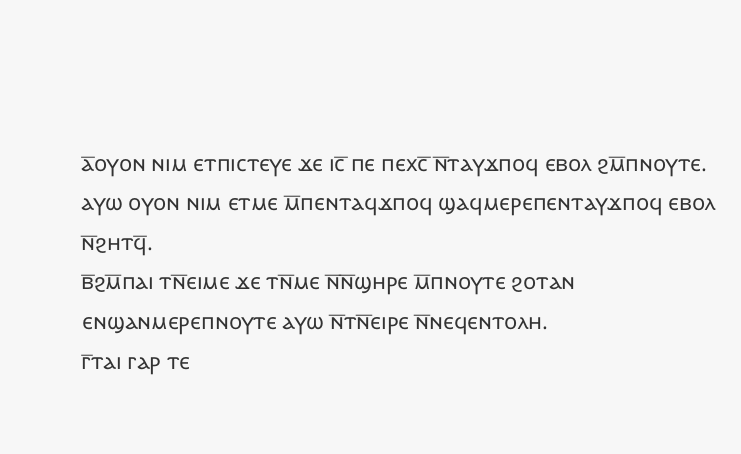ⲁ̅ⲟⲩⲟⲛ ⲛⲓⲙ ⲉⲧⲡⲓⲥⲧⲉⲩⲉ ϫⲉ ⲓⲥ̅ ⲡⲉ ⲡⲉⲭⲥ̅ ⲛ̅ⲧⲁⲩϫⲡⲟϥ ⲉⲃⲟⲗ ϩⲙ̅ⲡⲛⲟⲩⲧⲉ. ⲁⲩⲱ ⲟⲩⲟⲛ ⲛⲓⲙ ⲉⲧⲙⲉ ⲙ̅ⲡⲉⲛⲧⲁϥϫⲡⲟϥ ϣⲁϥⲙⲉⲣⲉⲡⲉⲛⲧⲁⲩϫⲡⲟϥ ⲉⲃⲟⲗ ⲛ̅ϩⲏⲧϥ̅.
ⲃ̅ϩⲙ̅ⲡⲁⲓ ⲧⲛ̅ⲉⲓⲙⲉ ϫⲉ ⲧⲛ̅ⲙⲉ ⲛ̅ⲛ̅ϣⲏⲣⲉ ⲙ̅ⲡⲛⲟⲩⲧⲉ ϩⲟⲧⲁⲛ ⲉⲛϣⲁⲛⲙⲉⲣⲉⲡⲛⲟⲩⲧⲉ ⲁⲩⲱ ⲛ̅ⲧⲛ̅ⲉⲓⲣⲉ ⲛ̅ⲛⲉϥⲉⲛⲧⲟⲗⲏ.
ⲅ̅ⲧⲁⲓ ⲅⲁⲣ ⲧⲉ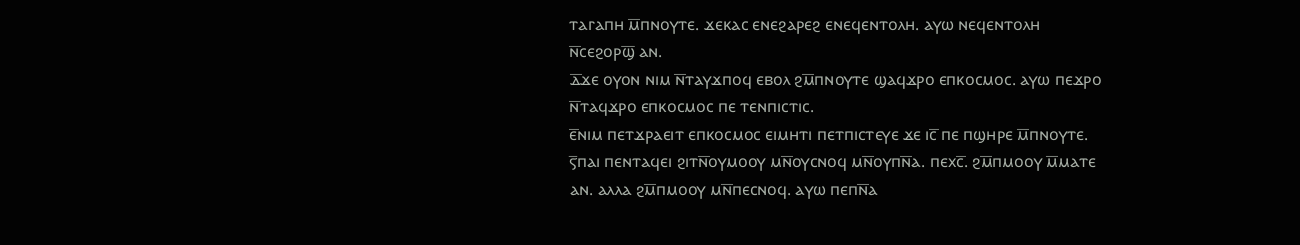ⲧⲁⲅⲁⲡⲏ ⲙ̅ⲡⲛⲟⲩⲧⲉ. ϫⲉⲕⲁⲥ ⲉⲛⲉϩⲁⲣⲉϩ ⲉⲛⲉϥⲉⲛⲧⲟⲗⲏ. ⲁⲩⲱ ⲛⲉϥⲉⲛⲧⲟⲗⲏ ⲛ̅ⲥⲉϩⲟⲣϣ̅ ⲁⲛ.
ⲇ̅ϫⲉ ⲟⲩⲟⲛ ⲛⲓⲙ ⲛ̅ⲧⲁⲩϫⲡⲟϥ ⲉⲃⲟⲗ ϩⲙ̅ⲡⲛⲟⲩⲧⲉ ϣⲁϥϫⲣⲟ ⲉⲡⲕⲟⲥⲙⲟⲥ. ⲁⲩⲱ ⲡⲉϫⲣⲟ ⲛ̅ⲧⲁϥϫⲣⲟ ⲉⲡⲕⲟⲥⲙⲟⲥ ⲡⲉ ⲧⲉⲛⲡⲓⲥⲧⲓⲥ.
ⲉ̅ⲛⲓⲙ ⲡⲉⲧϫⲣⲁⲉⲓⲧ ⲉⲡⲕⲟⲥⲙⲟⲥ ⲉⲓⲙⲏⲧⲓ ⲡⲉⲧⲡⲓⲥⲧⲉⲩⲉ ϫⲉ ⲓⲥ̅ ⲡⲉ ⲡϣⲏⲣⲉ ⲙ̅ⲡⲛⲟⲩⲧⲉ.
ⲋ̅ⲡⲁⲓ ⲡⲉⲛⲧⲁϥⲉⲓ ϩⲓⲧⲛ̅ⲟⲩⲙⲟⲟⲩ ⲙⲛ̅ⲟⲩⲥⲛⲟϥ ⲙⲛ̅ⲟⲩⲡⲛ̅ⲁ. ⲡⲉⲭⲥ̅. ϩⲙ̅ⲡⲙⲟⲟⲩ ⲙ̅ⲙⲁⲧⲉ ⲁⲛ. ⲁⲗⲗⲁ ϩⲙ̅ⲡⲙⲟⲟⲩ ⲙⲛ̅ⲡⲉⲥⲛⲟϥ. ⲁⲩⲱ ⲡⲉⲡⲛ̅ⲁ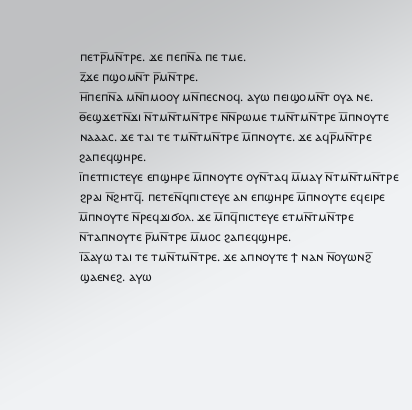ⲡⲉⲧⲣ̅ⲙⲛ̅ⲧⲣⲉ. ϫⲉ ⲡⲉⲡⲛ̅ⲁ ⲡⲉ ⲧⲙⲉ.
ⲍ̅ϫⲉ ⲡϣⲟⲙⲛ̅ⲧ ⲣ̅ⲙⲛ̅ⲧⲣⲉ.
ⲏ̅ⲡⲉⲡⲛ̅ⲁ ⲙⲛ̅ⲡⲙⲟⲟⲩ ⲙⲛ̅ⲡⲉⲥⲛⲟϥ. ⲁⲩⲱ ⲡⲉⲓϣⲟⲙⲛ̅ⲧ ⲟⲩⲁ ⲛⲉ.
ⲑ̅ⲉϣϫⲉⲧⲛ̅ϫⲓ ⲛ̅ⲧⲙⲛ̅ⲧⲙⲛ̅ⲧⲣⲉ ⲛ̅ⲛ̅ⲣⲱⲙⲉ ⲧⲙⲛ̅ⲧⲙⲛ̅ⲧⲣⲉ ⲙ̅ⲡⲛⲟⲩⲧⲉ ⲛⲁⲁⲁⲥ. ϫⲉ ⲧⲁⲓ ⲧⲉ ⲧⲙⲛ̅ⲧⲙⲛ̅ⲧⲣⲉ ⲙ̅ⲡⲛⲟⲩⲧⲉ. ϫⲉ ⲁϥⲣ̅ⲙⲛ̅ⲧⲣⲉ ϩⲁⲡⲉϥϣⲏⲣⲉ.
ⲓ̅ⲡⲉⲧⲡⲓⲥⲧⲉⲩⲉ ⲉⲡϣⲏⲣⲉ ⲙ̅ⲡⲛⲟⲩⲧⲉ ⲟⲩⲛ̅ⲧⲁϥ ⲙ̅ⲙⲁⲩ ⲛ̅ⲧⲙⲛ̅ⲧⲙⲛ̅ⲧⲣⲉ ϩⲣⲁⲓ ⲛ̅ϩⲏⲧϥ̅. ⲡⲉⲧⲉⲛ̅ϥⲡⲓⲥⲧⲉⲩⲉ ⲁⲛ ⲉⲡϣⲏⲣⲉ ⲙ̅ⲡⲛⲟⲩⲧⲉ ⲉϥⲉⲓⲣⲉ ⲙ̅ⲡⲛⲟⲩⲧⲉ ⲛ̅ⲣⲉϥϫⲓϭⲟⲗ. ϫⲉ ⲙ̅ⲡϥ̅ⲡⲓⲥⲧⲉⲩⲉ ⲉⲧⲙⲛ̅ⲧⲙⲛ̅ⲧⲣⲉ ⲛ̅ⲧⲁⲡⲛⲟⲩⲧⲉ ⲣ̅ⲙⲛ̅ⲧⲣⲉ ⲙ̅ⲙⲟⲥ ϩⲁⲡⲉϥϣⲏⲣⲉ.
ⲓ̅ⲁ̅ⲁⲩⲱ ⲧⲁⲓ ⲧⲉ ⲧⲙⲛ̅ⲧⲙⲛ̅ⲧⲣⲉ. ϫⲉ ⲁⲡⲛⲟⲩⲧⲉ ϯ ⲛⲁⲛ ⲛ̅ⲟⲩⲱⲛϩ̅ ϣⲁⲉⲛⲉϩ. ⲁⲩⲱ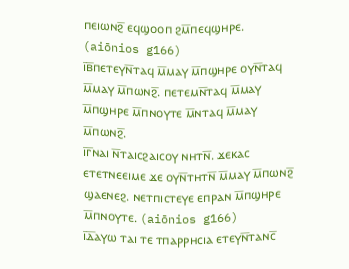ⲡⲉⲓⲱⲛϩ̅ ⲉϥϣⲟⲟⲡ ϩⲙ̅ⲡⲉϥϣⲏⲣⲉ. (aiōnios g166)
ⲓ̅ⲃ̅ⲡⲉⲧⲉⲩⲛ̅ⲧⲁϥ ⲙ̅ⲙⲁⲩ ⲙ̅ⲡϣⲏⲣⲉ ⲟⲩⲛ̅ⲧⲁϥ ⲙ̅ⲙⲁⲩ ⲙ̅ⲡⲱⲛϩ̅. ⲡⲉⲧⲉⲙⲛ̅ⲧⲁϥ ⲙ̅ⲙⲁⲩ ⲙ̅ⲡϣⲏⲣⲉ ⲙ̅ⲡⲛⲟⲩⲧⲉ ⲙ̅ⲛⲧⲁϥ ⲙ̅ⲙⲁⲩ ⲙ̅ⲡⲱⲛϩ̅.
ⲓ̅ⲅ̅ⲛⲁⲓ ⲛ̅ⲧⲁⲓⲥϩⲁⲓⲥⲟⲩ ⲛⲏⲧⲛ̅. ϫⲉⲕⲁⲥ ⲉⲧⲉⲧⲛⲉⲉⲓⲙⲉ ϫⲉ ⲟⲩⲛ̅ⲧⲏⲧⲛ̅ ⲙ̅ⲙⲁⲩ ⲙ̅ⲡⲱⲛϩ̅ ϣⲁⲉⲛⲉϩ. ⲛⲉⲧⲡⲓⲥⲧⲉⲩⲉ ⲉⲡⲣⲁⲛ ⲙ̅ⲡϣⲏⲣⲉ ⲙ̅ⲡⲛⲟⲩⲧⲉ. (aiōnios g166)
ⲓ̅ⲇ̅ⲁⲩⲱ ⲧⲁⲓ ⲧⲉ ⲧⲡⲁⲣⲣⲏⲥⲓⲁ ⲉⲧⲉⲩⲛ̅ⲧⲁⲛⲥ̅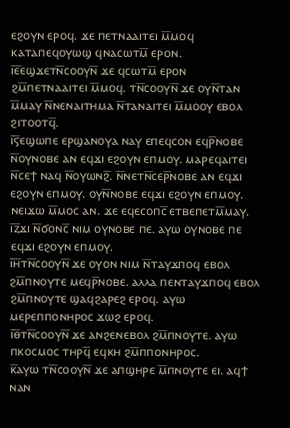ⲉϩⲟⲩⲛ ⲉⲣⲟϥ. ϫⲉ ⲡⲉⲧⲛⲁⲁⲓⲧⲉⲓ ⲙ̅ⲙⲟϥ ⲕⲁⲧⲁⲡⲉϥⲟⲩⲱϣ ϥⲛⲁⲥⲱⲧⲙ̅ ⲉⲣⲟⲛ.
ⲓ̅ⲉ̅ⲉϣϫⲉⲧⲛ̅ⲥⲟⲟⲩⲛ̅ ϫⲉ ϥⲥⲱⲧⲙ̅ ⲉⲣⲟⲛ ϩⲙ̅ⲡⲉⲧⲛⲁⲁⲓⲧⲉⲓ ⲙ̅ⲙⲟϥ. ⲧⲛ̅ⲥⲟⲟⲩⲛ̅ ϫⲉ ⲟⲩⲛ̅ⲧⲁⲛ ⲙ̅ⲙⲁⲩ ⲛ̅ⲛⲉⲛⲁⲓⲧⲏⲙⲁ ⲛ̅ⲧⲁⲛⲁⲓⲧⲉⲓ ⲙ̅ⲙⲟⲟⲩ ⲉⲃⲟⲗ ϩⲓⲧⲟⲟⲧϥ̅.
ⲓ̅ⲋ̅ⲉϣⲱⲡⲉ ⲉⲣϣⲁⲛⲟⲩⲁ ⲛⲁⲩ ⲉⲡⲉϥⲥⲟⲛ ⲉϥⲣ̅ⲛⲟⲃⲉ ⲛ̅ⲟⲩⲛⲟⲃⲉ ⲁⲛ ⲉϥϫⲓ ⲉϩⲟⲩⲛ ⲉⲡⲙⲟⲩ. ⲙⲁⲣⲉϥⲁⲓⲧⲉⲓ ⲛ̅ⲥⲉϯ ⲛⲁϥ ⲛ̅ⲟⲩⲱⲛϩ̅. ⲛ̅ⲛⲉⲧⲛ̅ⲥⲉⲣ̅ⲛⲟⲃⲉ ⲁⲛ ⲉϥϫⲓ ⲉϩⲟⲩⲛ ⲉⲡⲙⲟⲩ. ⲟⲩⲛ̅ⲛⲟⲃⲉ ⲉϥϫⲓ ⲉϩⲟⲩⲛ ⲉⲡⲙⲟⲩ. ⲛⲉⲓϫⲱ ⲙ̅ⲙⲟⲥ ⲁⲛ. ϫⲉ ⲉϥⲉⲥⲟⲡⲥ̅ ⲉⲧⲃⲉⲡⲉⲧⲙ̅ⲙⲁⲩ.
ⲓ̅ⲍ̅ϫⲓ ⲛ̅ϭⲟⲛⲥ̅ ⲛⲓⲙ ⲟⲩⲛⲟⲃⲉ ⲡⲉ. ⲁⲩⲱ ⲟⲩⲛⲟⲃⲉ ⲡⲉ ⲉϥϫⲓ ⲉϩⲟⲩⲛ ⲉⲡⲙⲟⲩ.
ⲓ̅ⲏ̅ⲧⲛ̅ⲥⲟⲟⲩⲛ̅ ϫⲉ ⲟⲩⲟⲛ ⲛⲓⲙ ⲛ̅ⲧⲁⲩϫⲡⲟϥ ⲉⲃⲟⲗ ϩⲙ̅ⲡⲛⲟⲩⲧⲉ ⲙⲉϥⲣ̅ⲛⲟⲃⲉ. ⲁⲗⲗⲁ ⲡⲉⲛⲧⲁⲩϫⲡⲟϥ ⲉⲃⲟⲗ ϩⲙ̅ⲡⲛⲟⲩⲧⲉ ϣⲁϥϩⲁⲣⲉϩ ⲉⲣⲟϥ. ⲁⲩⲱ ⲙⲉⲣⲉⲡⲡⲟⲛⲏⲣⲟⲥ ϫⲱϩ ⲉⲣⲟϥ.
ⲓ̅ⲑ̅ⲧⲛ̅ⲥⲟⲟⲩⲛ̅ ϫⲉ ⲁⲛϩⲉⲛⲉⲃⲟⲗ ϩⲙ̅ⲡⲛⲟⲩⲧⲉ. ⲁⲩⲱ ⲡⲕⲟⲥⲙⲟⲥ ⲧⲏⲣϥ̅ ⲉϥⲕⲏ ϩⲙ̅ⲡⲡⲟⲛⲏⲣⲟⲥ.
ⲕ̅ⲁⲩⲱ ⲧⲛ̅ⲥⲟⲟⲩⲛ̅ ϫⲉ ⲁⲡϣⲏⲣⲉ ⲙ̅ⲡⲛⲟⲩⲧⲉ ⲉⲓ. ⲁϥϯ ⲛⲁⲛ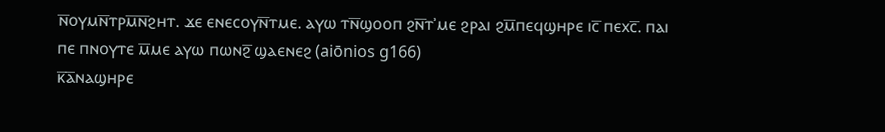ⲛ̅ⲟⲩⲙⲛ̅ⲧⲣⲙ̅ⲛ̅ϩⲏⲧ. ϫⲉ ⲉⲛⲉⲥⲟⲩⲛ̅ⲧⲙⲉ. ⲁⲩⲱ ⲧⲛ̅ϣⲟⲟⲡ ϩⲛ̅ⲧʾⲙⲉ ϩⲣⲁⲓ ϩⲙ̅ⲡⲉϥϣⲏⲣⲉ ⲓⲥ̅ ⲡⲉⲭⲥ̅. ⲡⲁⲓ ⲡⲉ ⲡⲛⲟⲩⲧⲉ ⲙ̅ⲙⲉ ⲁⲩⲱ ⲡⲱⲛϩ̅ ϣⲁⲉⲛⲉϩ (aiōnios g166)
ⲕ̅ⲁ̅ⲛⲁϣⲏⲣⲉ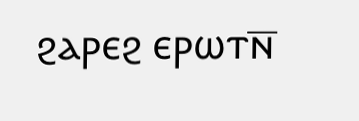ϩⲁⲣⲉϩ ⲉⲣⲱⲧⲛ̅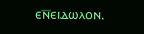ⲉⲛ̅ⲉⲓⲇⲱⲗⲟⲛ.